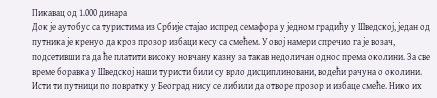Пикавац од 1.000 динара
Док је аутобус са туристима из Србије стајао испред семафора у једном градићу у Шведској, један од путника је кренуо да кроз прозор избаци кесу са смећем. У овој намери спречио га је возач, подсетивши га да ће платити високу новчану казну за такав недоличан однос према околини. За све време боравка у Шведској наши туристи били су врло дисциплиновани, водећи рачуна о околини.
Исти ти путници по повратку у Београд нису се либили да отворе прозор и избаце смеће. Нико их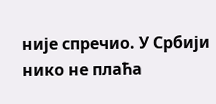није спречио. У Србији нико не плаћа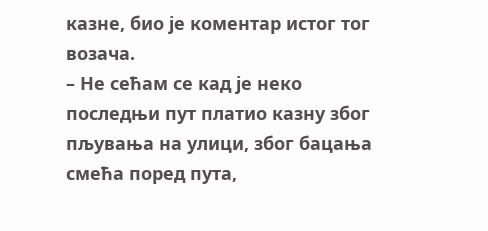казне, био је коментар истог тог возача.
– Не сећам се кад је неко последњи пут платио казну због пљувања на улици, због бацања смећа поред пута,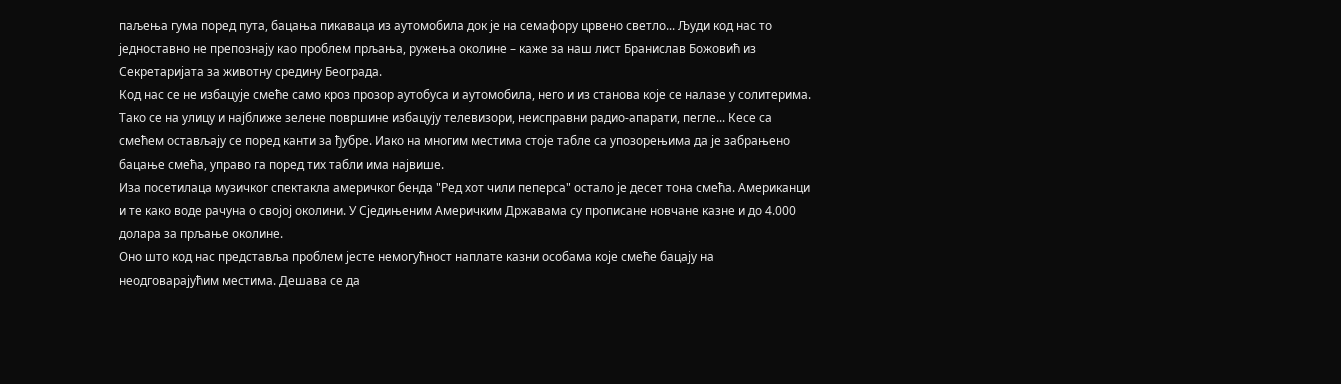паљења гума поред пута, бацања пикаваца из аутомобила док је на семафору црвено светло... Људи код нас то једноставно не препознају као проблем прљања, ружења околине – каже за наш лист Бранислав Божовић из Секретаријата за животну средину Београда.
Код нас се не избацује смеће само кроз прозор аутобуса и аутомобила, него и из станова које се налазе у солитерима. Тако се на улицу и најближе зелене површине избацују телевизори, неисправни радио-апарати, пегле... Кесе са смећем остављају се поред канти за ђубре. Иако на многим местима стоје табле са упозорењима да је забрањено бацање смећа, управо га поред тих табли има највише.
Иза посетилаца музичког спектакла америчког бенда "Ред хот чили пеперса" остало је десет тона смећа. Американци и те како воде рачуна о својој околини. У Сједињеним Америчким Државама су прописане новчане казне и до 4.000 долара за прљање околине.
Оно што код нас представља проблем јесте немогућност наплате казни особама које смеће бацају на неодговарајућим местима. Дешава се да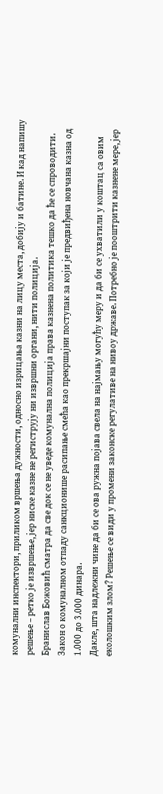комунални инспектори, приликом вршења дужности, односно изрицања казни на лицу места, добију и батине. И кад напишу решење – ретко је извршење, јер ниске казне не региструју ни извршни органи, нити полиција.
Бранислав Божовић сматра да све док се не уведе комунална полиција права казнена политика тешко да ће се спроводити. Закон о комуналном отпаду санкционише расипање смећа као прекршајни поступак за који је предвиђена новчана казна од 1.000 до 3.000 динара.
Дакле, шта надлежни чине да би се ова ружна појава свела на најмању могућу меру и да би се ухватили у коштац са овим еколошким злом? Решење се види у промени законске регулативе на нивоу државе. Потребно је пооштрити казнене мере, јер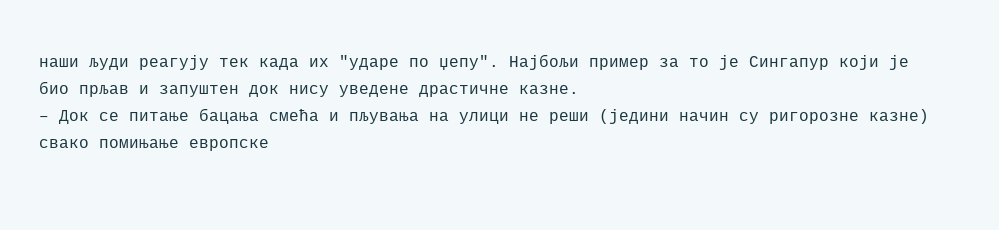наши људи реагују тек када их "ударе по џепу". Најбољи пример за то је Сингапур који је био прљав и запуштен док нису уведене драстичне казне.
– Док се питање бацања смећа и пљувања на улици не реши (једини начин су ригорозне казне) свако помињање европске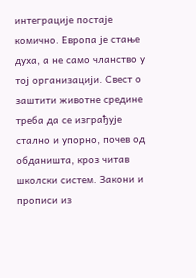интеграције постаје комично. Европа је стање духа, а не само чланство у тој организацији. Свест о заштити животне средине треба да се изграђује стално и упорно, почев од обданишта, кроз читав школски систем. Закони и прописи из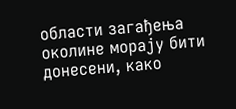области загађења околине морају бити донесени, како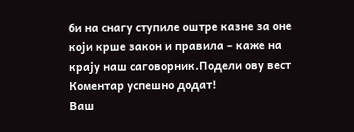би на снагу ступиле оштре казне за оне који крше закон и правила – каже на крају наш саговорник.Подели ову вест
Комeнтар успeшно додат!
Ваш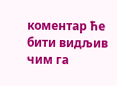комeнтар ћe бити видљив чим га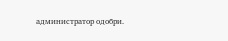администратор одобри.